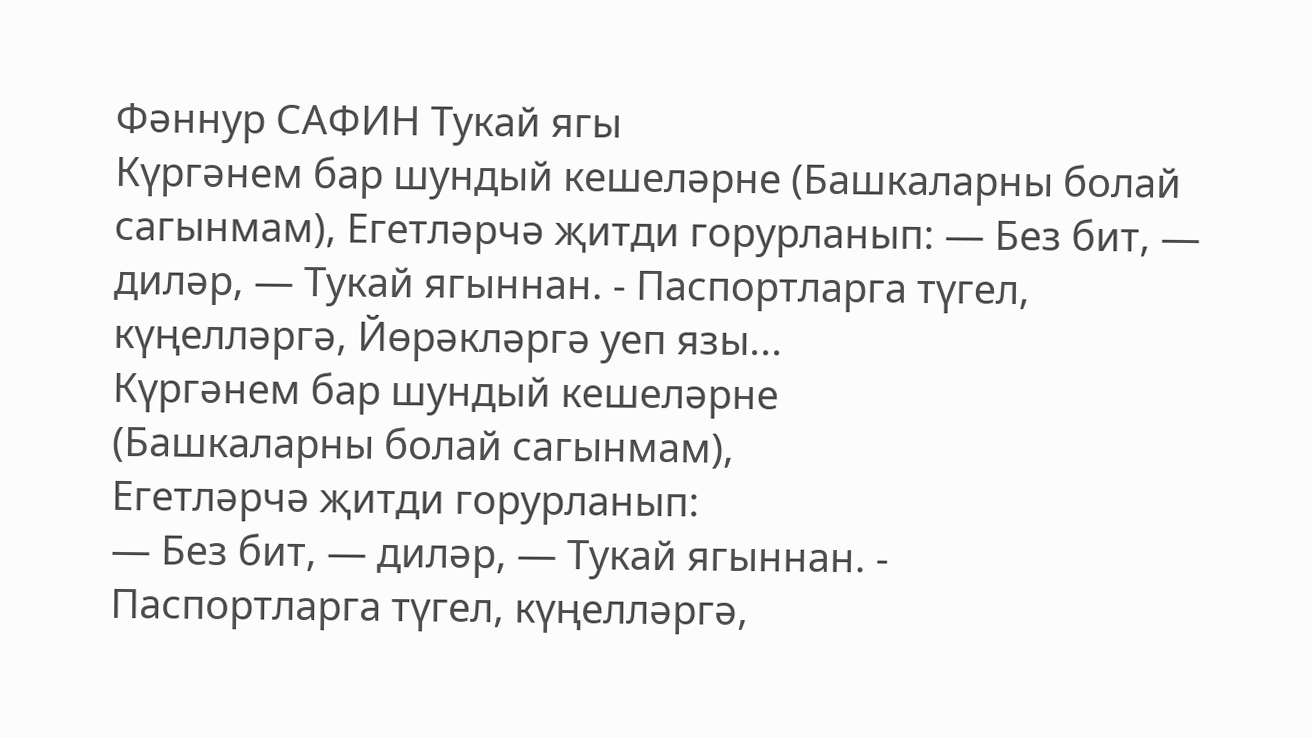Фәннур САФИН Тукай ягы
Күргәнем бар шундый кешеләрне (Башкаларны болай сагынмам), Егетләрчә җитди горурланып: — Без бит, — диләр, — Тукай ягыннан. - Паспортларга түгел, күңелләргә, Йөрәкләргә уеп язы...
Күргәнем бар шундый кешеләрне
(Башкаларны болай сагынмам),
Егетләрчә җитди горурланып:
— Без бит, — диләр, — Тукай ягыннан. -
Паспортларга түгел, күңелләргә,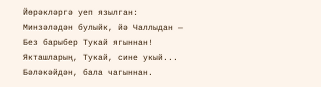Йөрәкләргә уеп язылган:
Минзәләдән булыйк, йә Чаллыдан —
Без барыбер Тукай ягыннан!
Якташларың, Тукай, сине укый...
Бәләкәйдән, бала чагыннан.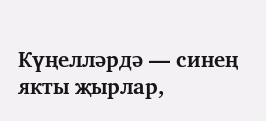Күңелләрдә — синең якты җырлар,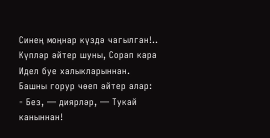Синең моңнар күздә чагылган!..
Күпләр әйтер шуны, Сорап кара
Идел буе халыкларыннан.
Башны горур чөеп әйтер алар:
- Без, — диярләр, — Тукай каныннан!